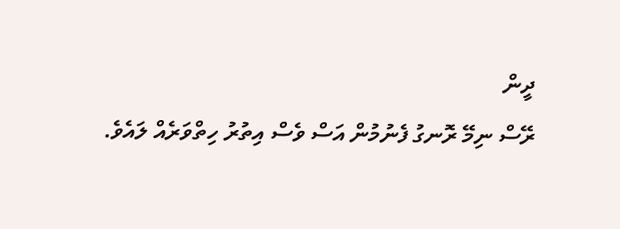ދީން
ރޭސް ނިމޭ ރޮނގު ފެނުމުން އަސް ވެސް އިތުރު ހިތްވަރެއް ލައެވެ.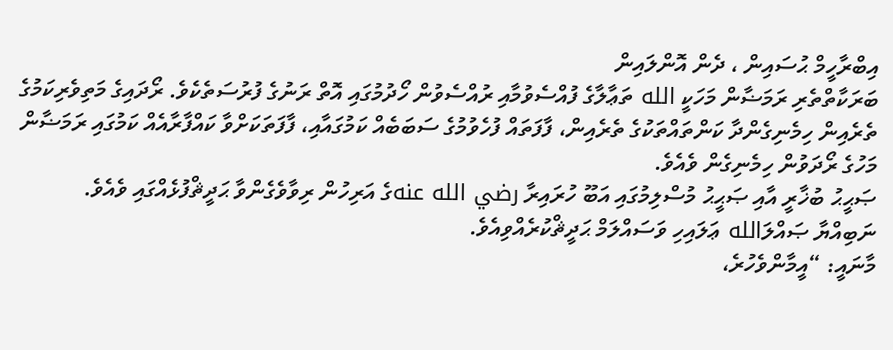އިބްރާހީމް ޙުސައިން ، ދެން އޮންލައިން
ބަރަކާތްތެރި ރަމަޟާން މަހަކީ الله ތަޢާލާގެ ފުއްސެވުމާއި ރުއްސެވުން ހޯދުމުގައި އޮތް ރަނުގެ ފުރުސަތެކެވެ. ރޯދައިގެ މަތިވެރިކަމުގެ ތެރެއިން ހިމެނިގެންދާ ކަންތައްތަކުގެ ތެރެއިން، ފާފަތައް ފުހެވުމުގެ ސަބަބެއް ކަމުގައާއި، ފާފަތަކަށްވާ ކައްފާރާއެއް ކަމުގައި ރަމަޟާން މަހުގެ ރޯދަވުން ހިމެނިގެން ވެއެވެ.
ޞަޙީޙު ބުޚާރީ އާއި ޞަޙީޙު މުސްލިމުގައި އަބޫ ހުރައިރާ رضي الله عنهގެ އަރިހުން ރިވާވެގެންވާ ޙަދީޘްފުޅެއްގައި ވެއެވެ. ނަބިއްޔާ ޞައްލަالله ޢަލައިހި ވަސައްލަމް ޙަދީޘްކުރެއްވިއެވެ.
މާނައީ: “އީމާންވެހުރެ،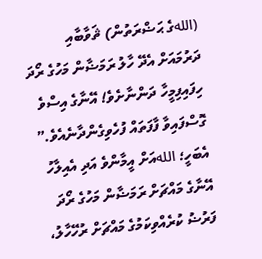(اللهގެ ޙަޟްރަތުން) ޘަވާބާއި ދަރުމައަށް އެދޭ ހާލު ރަމަޟާން މަހުގެ ރޯދަ ހިފައިފިމީހާ ދަންނާށެވެ! އޭނާގެ އިސްވެ ގޮސްފައިވާ ފާފަތައް ފުހެވިގެންދާނެއެވެ.”
އެބަހީ؛ اللهއަށް އީމާންވެ އަދި އެއިލާހު އޭނާގެ މައްޗަށް ރަމަޟާން މަހުގެ ރޯދަ ފަރުޟު ކުރެއްވިކަމުގެ މައްޗަށް ރުހޭހާލު،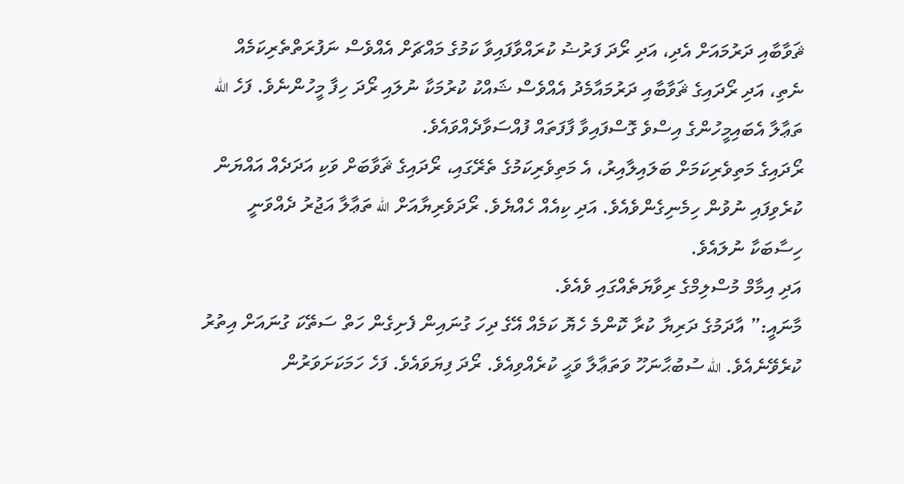ޘަވާބާއި ދަރުމައަށް އެދި، އަދި ރޯދަ ފަރުޟު ކުރައްވާފައިވާ ކަމުގެ މައްޗަށް އެއްވެސް ނަފުރަތްތެރިކަމެއް ނެތި، އަދި ރޯދައިގެ ޘަވާބާއި ދަރުމައާމެދު އެއްވެސް ޝައްކު ކުރުމަކާ ނުލައި ރޯދަ ހިފާ މީހުންނެވެ. ފަހެ الله ތަޢާލާ އެބައިމީހުންގެ އިސްވެ ގޮސްފައިވާ ފާފަތައް ފުއްސަވާދެއްވައެވެ.
ރޯދައިގެ މަތިވެރިކަމަށް ބަލައިލާއިރު، އެ މަތިވެރިކަމުގެ ތެރޭގައި، ރޯދައިގެ ޘަވާބަށް ވަކި އަދަދެއް އައްޔަން ކުރެވިފައި ނުވުން ހިމެނިގެންވެއެވެ. އަދި ކިއެއް ހެއްޔެވެ. ރޯދަވެރިޔާއަށް الله ތަޢާލާ އަޖުރު ދެއްވަނީ ހިސާބަކާ ނުލައެވެ.
އަދި އިމާމް މުސްލިމްގެ ރިވާޔަތެއްގައި ވެއެވެ.
މާނައީ:” އާދަމުގެ ދަރިޔާ ކުރާ ކޮންމެ ހެޔޮ ކަމެއް އޭގެ ދިހަ ގުނައިން ފެށިގެން ހަތް ސަތޭކަ ގުނައަށް އިތުރު ކުރެވޭނެއެވެ. الله ސުބުޙާނަހޫ ވަތަޢާލާ ވަޙީ ކުރެއްވިއެވެ. ރޯދަ ފިޔަވައެވެ. ފަހެ ހަމަކަށަވަރުން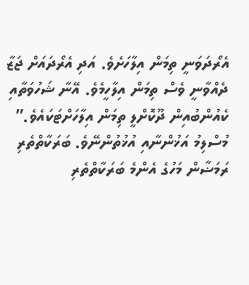އެރޯދަވަނީ ތިމަން އިލާހަށެވެ. އަދި އެރޯދައަށް ޖަޒާ ދެއްވާނީ ވެސް ތިމަން އިލާހީމެވެ. އޭނާ ޝަހުވަތާއި ކެއުންބުއިން ދޫކޮށްލީ ތިމަން އިލާހަށްޓަކައެވެ.”
މުސްލިމު އަޚުންނާއި އުޚުތުންނޭވެ. ބަރަކާތްތެރި ރަމަޟާން މަހުގެ އެންމެ ބަރަކާތްތެރި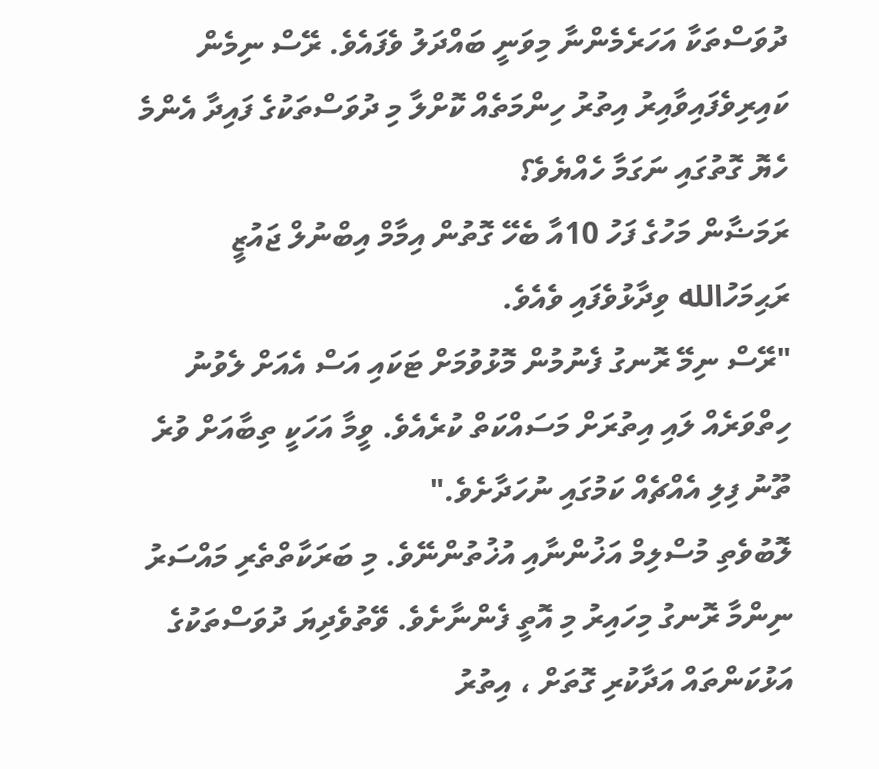ދުވަސްތަކާ އަހަރެމެންނާ މިވަނީ ބައްދަލު ވެފައެވެ. ރޭސް ނިމެން ކައިރިވެފައިވާއިރު އިތުރު ހިންމަތެއް ކޮށްލާ މި ދުވަސްތަކުގެ ފައިދާ އެންމެ ހެޔޮ ގޮތުގައި ނަގަމާ ހެއްޔެވެ؟
ރަމަޟާން މަހުގެ ފަހު 10އާ ބެހޭ ގޮތުން އިމާމް އިބްނުލް ޖައުޒީ ރަޙިމަހުالله ވިދާޅުވެފައި ވެއެވެ.
"ރޭސް ނިމޭ ރޮނގު ފެނުމުން މޮޅުވުމަށް ޓަކައި އަސް އެއަށް ލެވުނު ހިތްވަރެއް ލައި އިތުރަށް މަސައްކަތް ކުރެއެވެ. ވީމާ އަހަކީ ތިބާއަށް ވުރެ ތޫނު ފިލި އެއްޗެއް ކަމުގައި ނުހަދާށެވެ."
ލޮބުވެތި މުސްލިމް އަޚުންނާއި އުޚުތުންނޭވެ. މި ބަރަކާތްތެރި މައްސަރު ނިންމާ ރޮނގު މިހައިރު މި އޮތީ ފެންނާށެވެ. ވޭތުވެދިޔަ ދުވަސްތަކުގެ އަޅުކަންތައް އަދާކުރި ގޮތަށް ، އިތުރު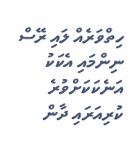ހިތްވަރެއް ލައި ރޭސް ނިންމައި އެކަކު އަނެކަކަށްވުރެ ކުރިއަރައި ދާން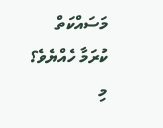މަސައްކަތް ކުރަމާ ހެއްޔެވެ؟
މި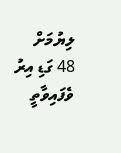ލިޔުމަށް 48 ގަޑި އިރު ވެފައިވާތީ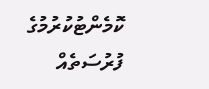ކޮމެންޓުކުރުމުގެ ފުރުސަތެއް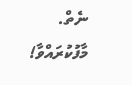ނެތް. މާފުކުރައްވާ!